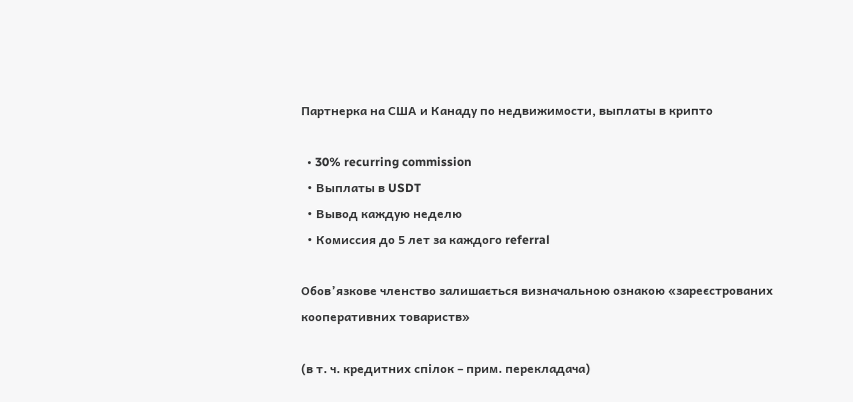Партнерка на США и Канаду по недвижимости, выплаты в крипто

  • 30% recurring commission
  • Выплаты в USDT
  • Вывод каждую неделю
  • Комиссия до 5 лет за каждого referral

Обов’язкове членство залишається визначальною ознакою «зареєстрованих кооперативних товариств»

(в т. ч. кредитних спілок – прим. перекладача)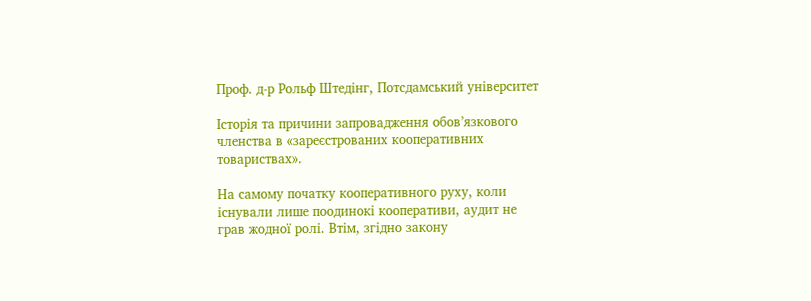Проф. д-р Рольф Штедінг, Потсдамський університет

Історія та причини запровадження обов’язкового членства в «зареєстрованих кооперативних товариствах».

На самому початку кооперативного руху, коли існували лише поодинокі кооперативи, аудит не грав жодної ролі. Втім, згідно закону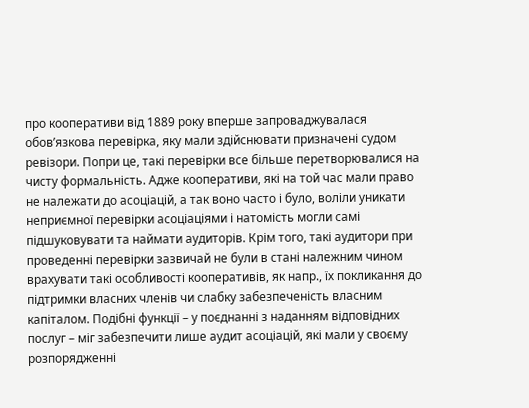про кооперативи від 1889 року вперше запроваджувалася обов’язкова перевірка, яку мали здійснювати призначені судом ревізори. Попри це, такі перевірки все більше перетворювалися на чисту формальність. Адже кооперативи, які на той час мали право не належати до асоціацій, а так воно часто і було, воліли уникати неприємної перевірки асоціаціями і натомість могли самі підшуковувати та наймати аудиторів. Крім того, такі аудитори при проведенні перевірки зазвичай не були в стані належним чином врахувати такі особливості кооперативів, як напр., їх покликання до підтримки власних членів чи слабку забезпеченість власним капіталом. Подібні функції – у поєднанні з наданням відповідних послуг – міг забезпечити лише аудит асоціацій, які мали у своєму розпорядженні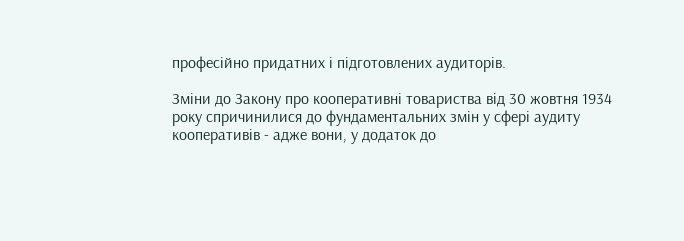професійно придатних і підготовлених аудиторів.

Зміни до Закону про кооперативні товариства від 30 жовтня 1934 року спричинилися до фундаментальних змін у сфері аудиту кооперативів - адже вони, у додаток до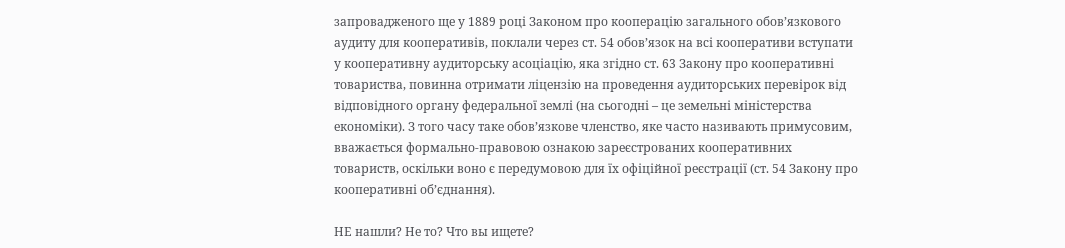запровадженого ще у 1889 році Законом про кооперацію загального обов’язкового аудиту для кооперативів, поклали через ст. 54 обов’язок на всі кооперативи вступати у кооперативну аудиторську асоціацію, яка згідно ст. 63 Закону про кооперативні товариства, повинна отримати ліцензію на проведення аудиторських перевірок від відповідного органу федеральної землі (на сьогодні – це земельні міністерства економіки). З того часу таке обов’язкове членство, яке часто називають примусовим, вважається формально-правовою ознакою зареєстрованих кооперативних товариств, оскільки воно є передумовою для їх офіційної реєстрації (ст. 54 Закону про кооперативні об’єднання).

НЕ нашли? Не то? Что вы ищете?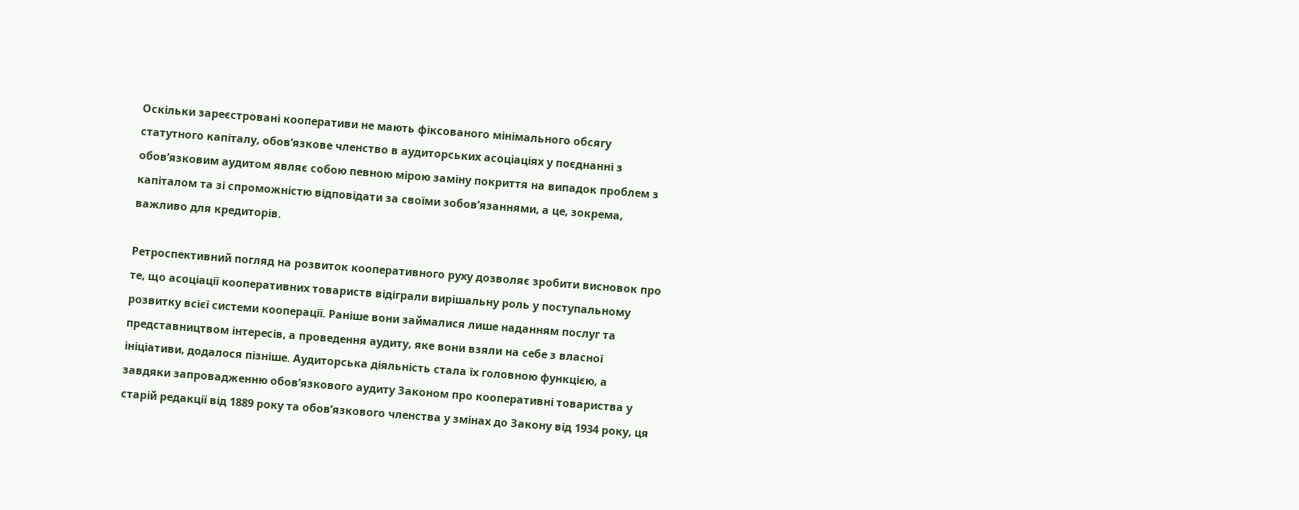Оскільки зареєстровані кооперативи не мають фіксованого мінімального обсягу статутного капіталу, обов’язкове членство в аудиторських асоціаціях у поєднанні з обов’язковим аудитом являє собою певною мірою заміну покриття на випадок проблем з капіталом та зі спроможністю відповідати за своїми зобов’язаннями, а це, зокрема, важливо для кредиторів.

Ретроспективний погляд на розвиток кооперативного руху дозволяє зробити висновок про те, що асоціації кооперативних товариств відіграли вирішальну роль у поступальному розвитку всієї системи кооперації. Раніше вони займалися лише наданням послуг та представництвом інтересів, а проведення аудиту, яке вони взяли на себе з власної ініціативи, додалося пізніше. Аудиторська діяльність стала їх головною функцією, а завдяки запровадженню обов’язкового аудиту Законом про кооперативні товариства у старій редакції від 1889 року та обов’язкового членства у змінах до Закону від 1934 року, ця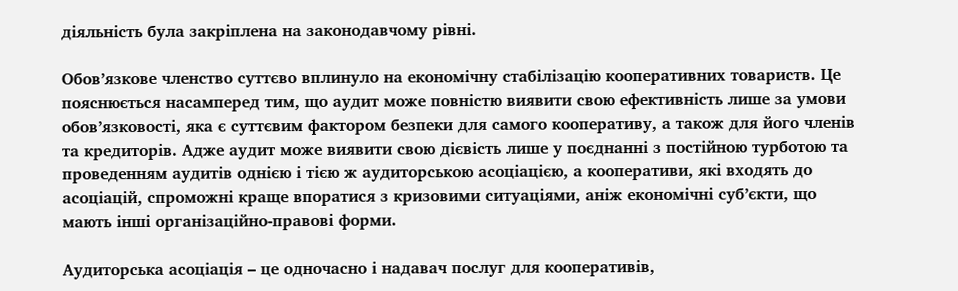діяльність була закріплена на законодавчому рівні.

Обов’язкове членство суттєво вплинуло на економічну стабілізацію кооперативних товариств. Це пояснюється насамперед тим, що аудит може повністю виявити свою ефективність лише за умови обов’язковості, яка є суттєвим фактором безпеки для самого кооперативу, а також для його членів та кредиторів. Адже аудит може виявити свою дієвість лише у поєднанні з постійною турботою та проведенням аудитів однією і тією ж аудиторською асоціацією, а кооперативи, які входять до асоціацій, спроможні краще впоратися з кризовими ситуаціями, аніж економічні суб’єкти, що мають інші організаційно-правові форми.

Аудиторська асоціація – це одночасно і надавач послуг для кооперативів,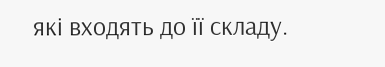які входять до її складу.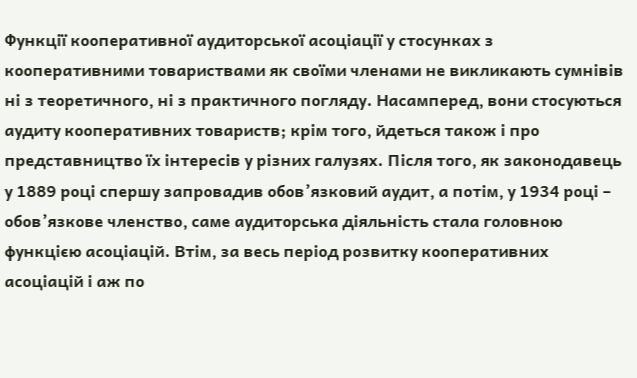Функції кооперативної аудиторської асоціації у стосунках з кооперативними товариствами як своїми членами не викликають сумнівів ні з теоретичного, ні з практичного погляду. Насамперед, вони стосуються аудиту кооперативних товариств; крім того, йдеться також і про представництво їх інтересів у різних галузях. Після того, як законодавець у 1889 році спершу запровадив обов’язковий аудит, а потім, у 1934 році – обов’язкове членство, саме аудиторська діяльність стала головною функцією асоціацій. Втім, за весь період розвитку кооперативних асоціацій і аж по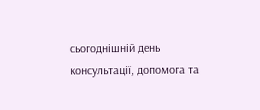сьогоднішній день консультації, допомога та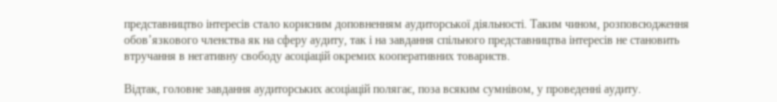представництво інтересів стало корисним доповненням аудиторської діяльності. Таким чином, розповсюдження обов’язкового членства як на сферу аудиту, так і на завдання спільного представництва інтересів не становить втручання в негативну свободу асоціацій окремих кооперативних товариств.

Відтак, головне завдання аудиторських асоціацій полягає, поза всяким сумнівом, у проведенні аудиту.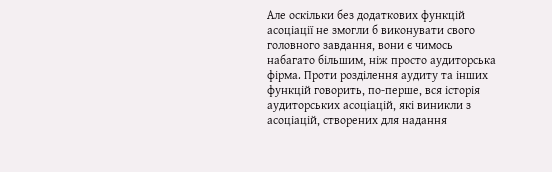Але оскільки без додаткових функцій асоціації не змогли б виконувати свого головного завдання, вони є чимось набагато більшим, ніж просто аудиторська фірма. Проти розділення аудиту та інших функцій говорить, по-перше, вся історія аудиторських асоціацій, які виникли з асоціацій, створених для надання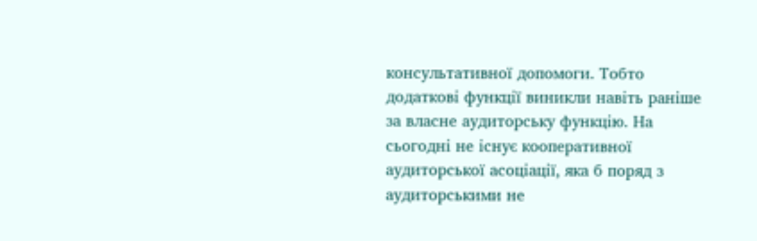консультативної допомоги. Тобто додаткові функції виникли навіть раніше за власне аудиторську функцію. На сьогодні не існує кооперативної аудиторської асоціації, яка б поряд з аудиторськими не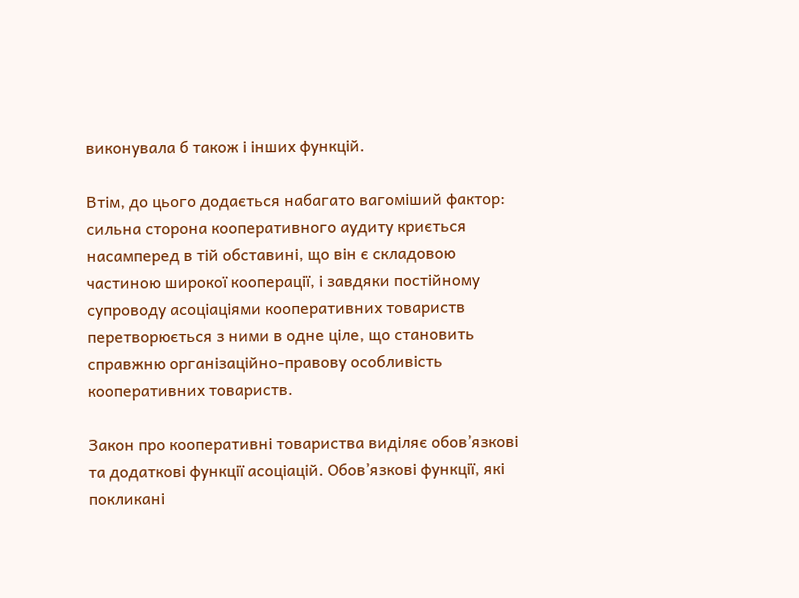виконувала б також і інших функцій.

Втім, до цього додається набагато вагоміший фактор: сильна сторона кооперативного аудиту криється насамперед в тій обставині, що він є складовою частиною широкої кооперації, і завдяки постійному супроводу асоціаціями кооперативних товариств перетворюється з ними в одне ціле, що становить справжню організаційно-правову особливість кооперативних товариств.

Закон про кооперативні товариства виділяє обов’язкові та додаткові функції асоціацій. Обов’язкові функції, які покликані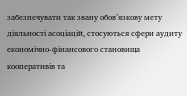забезпечувати так звану обов’язкову мету діяльності асоціацій, стосуються сфери аудиту економічно-фінансового становища кооперативів та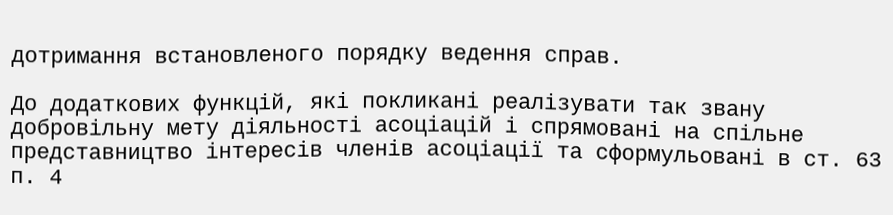дотримання встановленого порядку ведення справ.

До додаткових функцій, які покликані реалізувати так звану добровільну мету діяльності асоціацій і спрямовані на спільне представництво інтересів членів асоціації та сформульовані в ст. 63 п. 4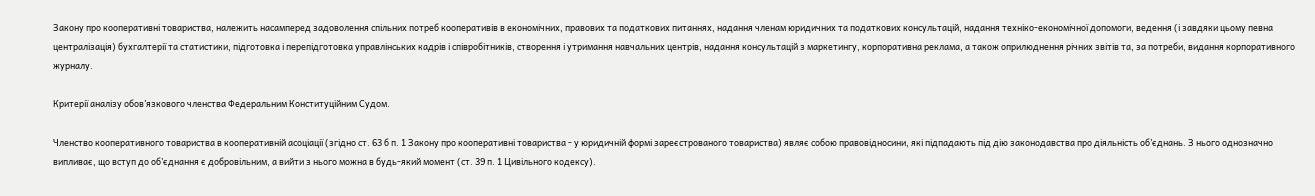Закону про кооперативні товариства, належить насамперед задоволення спільних потреб кооперативів в економічних, правових та податкових питаннях, надання членам юридичних та податкових консультацій, надання техніко-економічної допомоги, ведення (і завдяки цьому певна централізація) бухгалтерії та статистики, підготовка і перепідготовка управлінських кадрів і співробітників, створення і утримання навчальних центрів, надання консультацій з маркетингу, корпоративна реклама, а також оприлюднення річних звітів та, за потреби, видання корпоративного журналу.

Критерії аналізу обов’язкового членства Федеральним Конституційним Судом.

Членство кооперативного товариства в кооперативній асоціації (згідно ст. 63 б п. 1 Закону про кооперативні товариства - у юридичній формі зареєстрованого товариства) являє собою правовідносини, які підпадають під дію законодавства про діяльність об’єднань. З нього однозначно випливає, що вступ до об’єднання є добровільним, а вийти з нього можна в будь-який момент (ст. 39 п. 1 Цивільного кодексу).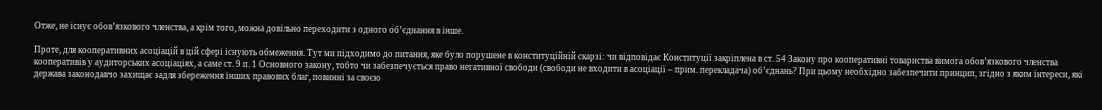Отже, не існує обов’язкового членства, а крім того, можна довільно переходити з одного об’єднання в інше.

Проте, для кооперативних асоціацій в цій сфері існують обмеження. Тут ми підходимо до питання, яке було порушене в конституційній скарзі: чи відповідає Конституції закріплена в ст. 54 Закону про кооперативні товариства вимога обов’язкового членства кооперативів у аудиторських асоціаціях, а саме ст. 9 п. 1 Основного закону, тобто чи забезпечується право негативної свободи (свободи не входити в асоціації – прим. перекладача) об’єднань? При цьому необхідно забезпечити принцип, згідно з яким інтереси, які держава законодавчо захищає задля збереження інших правових благ, повинні за своєю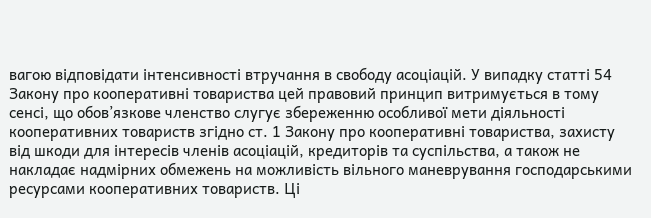вагою відповідати інтенсивності втручання в свободу асоціацій. У випадку статті 54 Закону про кооперативні товариства цей правовий принцип витримується в тому сенсі, що обов’язкове членство слугує збереженню особливої мети діяльності кооперативних товариств згідно ст. 1 Закону про кооперативні товариства, захисту від шкоди для інтересів членів асоціацій, кредиторів та суспільства, а також не накладає надмірних обмежень на можливість вільного маневрування господарськими ресурсами кооперативних товариств. Ці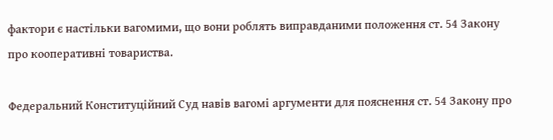фактори є настільки вагомими, що вони роблять виправданими положення ст. 54 Закону про кооперативні товариства.

Федеральний Конституційний Суд навів вагомі аргументи для пояснення ст. 54 Закону про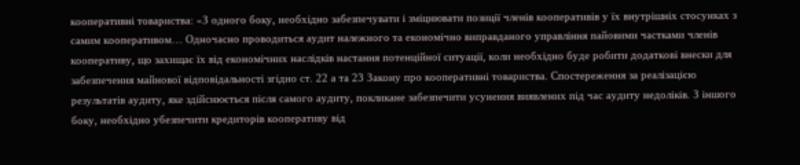кооперативні товариства: «З одного боку, необхідно забезпечувати і зміцнювати позиції членів кооперативів у їх внутрішніх стосунках з самим кооперативом… Одночасно проводиться аудит належного та економічно виправданого управління пайовими частками членів кооперативу, що захищає їх від економічних наслідків настання потенційної ситуації, коли необхідно буде робити додаткові внески для забезпечення майнової відповідальності згідно ст. 22 а та 23 Закону про кооперативні товариства. Спостереження за реалізацією результатів аудиту, яке здійснюється після самого аудиту, покликане забезпечити усунення виявлених під час аудиту недоліків. З іншого боку, необхідно убезпечити кредиторів кооперативу від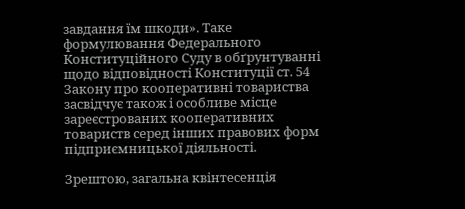завдання їм шкоди». Таке формулювання Федерального Конституційного Суду в обґрунтуванні щодо відповідності Конституції ст. 54 Закону про кооперативні товариства засвідчує також і особливе місце зареєстрованих кооперативних товариств серед інших правових форм підприємницької діяльності.

Зрештою, загальна квінтесенція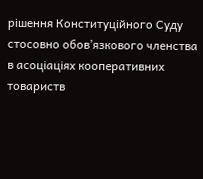рішення Конституційного Суду стосовно обов’язкового членства в асоціаціях кооперативних товариств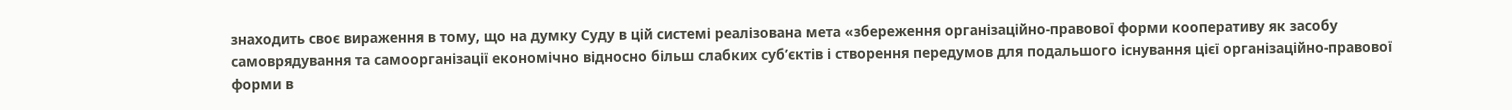знаходить своє вираження в тому, що на думку Суду в цій системі реалізована мета «збереження організаційно-правової форми кооперативу як засобу самоврядування та самоорганізації економічно відносно більш слабких суб’єктів і створення передумов для подальшого існування цієї організаційно-правової форми в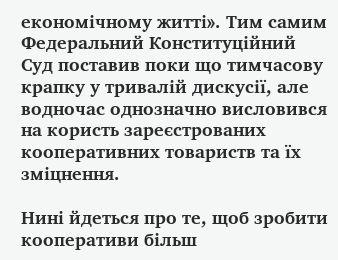економічному житті». Тим самим Федеральний Конституційний Суд поставив поки що тимчасову крапку у тривалій дискусії, але водночас однозначно висловився на користь зареєстрованих кооперативних товариств та їх зміцнення.

Нині йдеться про те, щоб зробити кооперативи більш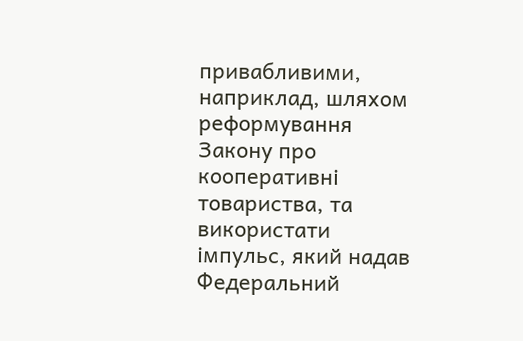привабливими, наприклад, шляхом реформування Закону про кооперативні товариства, та використати імпульс, який надав Федеральний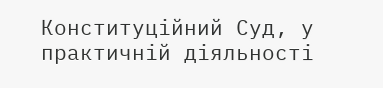Конституційний Суд, у практичній діяльності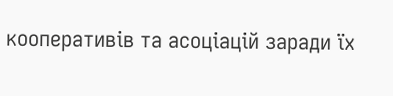кооперативів та асоціацій заради їх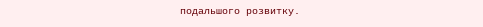подальшого розвитку.